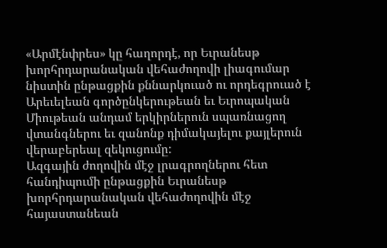«Արմէնփրես» կը հաղորդէ, որ Եւրանեսթ խորհրդարանական վեհաժողովի լիագումար նիստին ընթացքին քննարկուած ու որդեգրուած է Արեւելեան գործընկերութեան եւ Եւրոպական Միութեան անդամ երկիրներուն սպառնացող վտանգներու եւ զանոնք դիմակայելու քայլերուն վերաբերեալ զեկուցումը:
Ազգային ժողովին մէջ լրագրողներու հետ հանդիպումի ընթացքին Եւրանեսթ խորհրդարանական վեհաժողովին մէջ հայաստանեան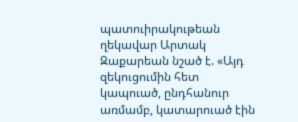պատուիրակութեան ղեկավար Արտակ Զաքարեան նշած է. «Այդ զեկուցումին հետ կապուած, ընդհանուր առմամբ, կատարուած էին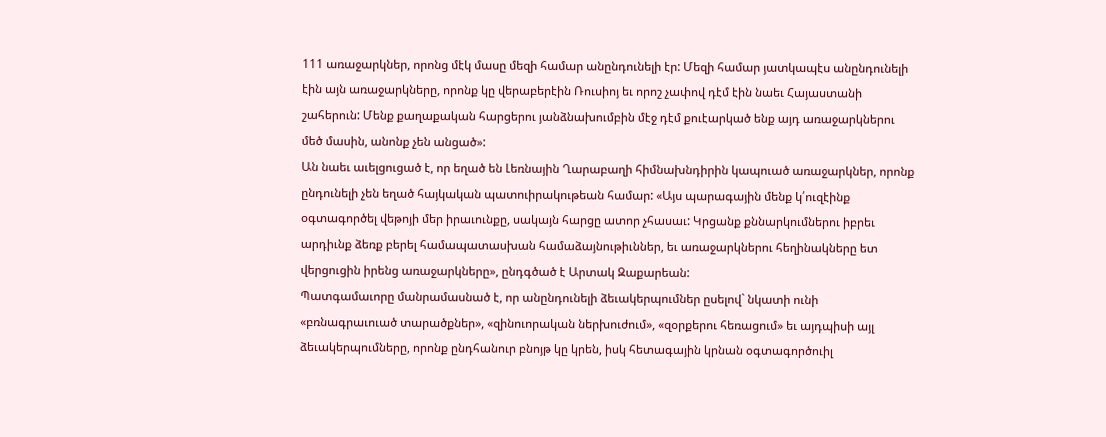111 առաջարկներ, որոնց մէկ մասը մեզի համար անընդունելի էր: Մեզի համար յատկապէս անընդունելի էին այն առաջարկները, որոնք կը վերաբերէին Ռուսիոյ եւ որոշ չափով դէմ էին նաեւ Հայաստանի շահերուն: Մենք քաղաքական հարցերու յանձնախումբին մէջ դէմ քուէարկած ենք այդ առաջարկներու մեծ մասին, անոնք չեն անցած»:
Ան նաեւ աւելցուցած է, որ եղած են Լեռնային Ղարաբաղի հիմնախնդիրին կապուած առաջարկներ, որոնք ընդունելի չեն եղած հայկական պատուիրակութեան համար: «Այս պարագային մենք կ՛ուզէինք օգտագործել վեթոյի մեր իրաւունքը, սակայն հարցը ատոր չհասաւ: Կրցանք քննարկումներու իբրեւ արդիւնք ձեռք բերել համապատասխան համաձայնութիւններ, եւ առաջարկներու հեղինակները ետ վերցուցին իրենց առաջարկները», ընդգծած է Արտակ Զաքարեան:
Պատգամաւորը մանրամասնած է, որ անընդունելի ձեւակերպումներ ըսելով` նկատի ունի «բռնագրաւուած տարածքներ», «զինուորական ներխուժում», «զօրքերու հեռացում» եւ այդպիսի այլ ձեւակերպումները, որոնք ընդհանուր բնոյթ կը կրեն, իսկ հետագային կրնան օգտագործուիլ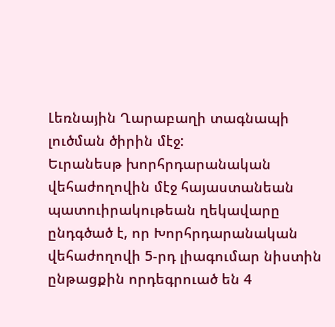Լեռնային Ղարաբաղի տագնապի լուծման ծիրին մէջ:
Եւրանեսթ խորհրդարանական վեհաժողովին մէջ հայաստանեան պատուիրակութեան ղեկավարը ընդգծած է, որ Խորհրդարանական վեհաժողովի 5-րդ լիագումար նիստին ընթացքին որդեգրուած են 4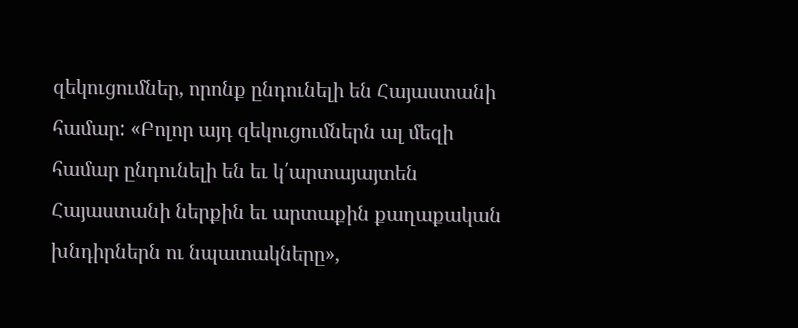զեկուցումներ, որոնք ընդունելի են Հայաստանի համար: «Բոլոր այդ զեկուցումներն ալ մեզի համար ընդունելի են եւ կ՛արտայայտեն Հայաստանի ներքին եւ արտաքին քաղաքական խնդիրներն ու նպատակները»,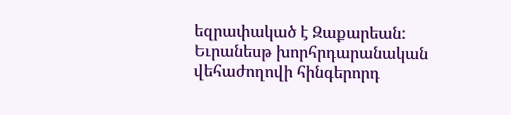եզրափակած է Զաքարեան:
Եւրանեսթ խորհրդարանական վեհաժողովի հինգերորդ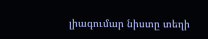լիագումար նիստը տեղի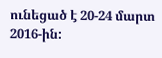ունեցած է 20-24 մարտ 2016-ին: